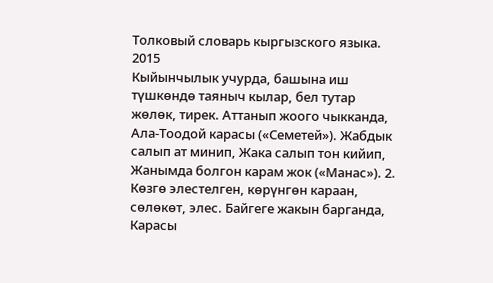Толковый словарь кыргызского языка. 2015
Кыйынчылык учурда, башына иш түшкөндө таяныч кылар, бел тутар жөлөк, тирек. Аттанып жоого чыкканда, Ала-Тоодой карасы («Семетей»). Жабдык салып ат минип, Жака салып тон кийип, Жанымда болгон карам жок («Манас»). 2. Көзгө элестелген, көрүнгөн караан, сөлөкөт, элес. Байгеге жакын барганда, Карасы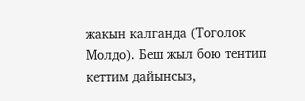жакын калганда (Тоголок Молдо). Беш жыл бою тентип кеттим дайынсыз,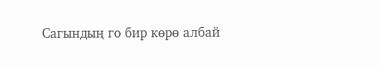Сагындың го бир көрө албай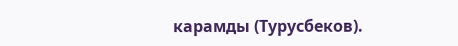карамды (Турусбеков).